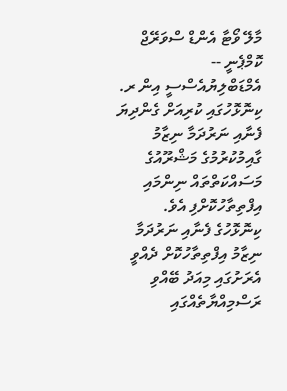މާލޭ ވޯޓާ އެންޑް ސްވަރޭޖް ކޮމްޕެނީ -- އެމްޑަބްލިޔުއެސްސީ އިން ރ. ކިނޮޅޮހުގައި ކުރިއަށް ގެންދިޔަ ފެނާއި ނަރުދަމާ ނިޒާމު ގާއިމުކުރުމުގެ މަޝްރޫއުގެ މަސައްކަތްތައް ނިންމައި އިފްތިތާހުކޮށްފި އެވެ.
ކިނޮޅޮހުގެ ފެނާއި ނަރުދަމާ ނިޒާމު އިފްތިތާހުކޮށް ދެއްވީ އެރަށުގައި މިއަދު ބޭއްވި ރަސްމިއްޔާތެއްގައި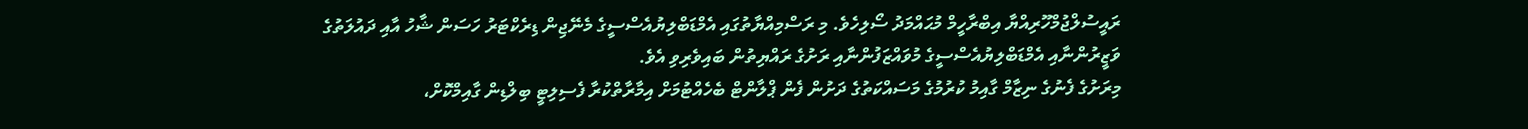ރައީސުލްޖުމްހޫރިއްޔާ އިބްރާހީމް މުޙައްމަދު ސޯލިހެވެ. މި ރަސްމިއްޔާތުގައި އެމްޑަބްލިޔުއެސްސީގެ މެނޭޖިން ޑިރެކްޓަރު ހަސަން ޝާހު އާއި ދައުލަތުގެ ވަޒީރުންނާއި އެމްޑަބްލިޔުއެސްސީގެ މުވައްޒަފުންނާއި ރަށުގެ ރައްޔިތުން ބައިވެރިވި އެވެ.
މިރަށުގެ ފެނުގެ ނިޒާމް ގާއިމު ކުރުމުގެ މަސައްކަތުގެ ދަށުން ފެން ޕްލާންޓް ބެހެއްޓުމަށް އިމާރާތްކުރާ ފެސިލިޓީ ބިލްޑިން ގާއިމްކޮށް،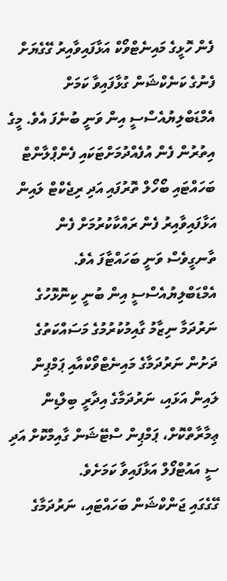ފެން ހޮޅީގެ މައިނެޓްވޯކް އަޅާފައިވާއިރު ގޭގެޔަށް ފެނުގެ ކަނެކްޝަން ގުޅާފައިވާ ކަމަށް އެމްޑަބްލިޔުއެސްސީ އިން ވަނީ ބުނެފަ އެވެ. މީގެ އިތުރުން ފެން އުފެއްދުމަށްޓަކައި ފެންޕްލާންޓް ބަހައްޓައި ބޯހޯލް ތޮރުފައި އަދި ރިޖެކްޓް ލައިން އަޅާފައިވާއިރު ފެން ރައްކާކުރުމަށް ފެން ތާނގީވެސް ވަނީ ބަހައްޓާފަ އެވެ.
އެމްޑަބްލިޔުއެސްސީ އިން ބުނީ ކިނޮޅޮހުގެ ނަރުދަމާ ނިޒާމު ގާއިމުކުރުމުގެ މަސައްކަތުގެ ދަށުން ނަރުދަމާގެ މައިނެޓްވޯކްއާއި ޕަމްޕިން ލައިން އަޅައި، ނަރުދަމާގެ އިދާރީ ބިލްޑިން ޢިމާރާތްކޮށް، ޕަމްޕިން ސްޓޭޝަން ގާއިމްކޮށް އަދި ސީ އައުޓްފޯލް އަޅާފައިވާ ކަމަށެވެ.
ގޭގެގައި ޖަންކްޝަން ބަހައްޓައި، ނަރުދަމާގެ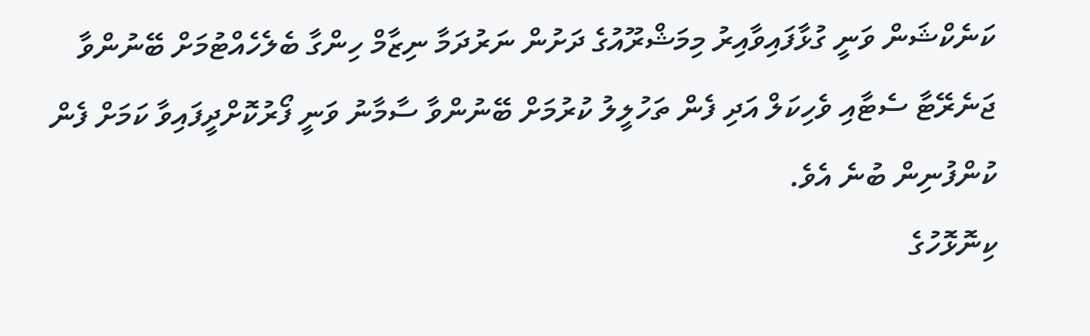ކަނެކްޝަން ވަނީ ގުޅާފައިވާއިރު މިމަޝްރޫއުގެ ދަށުން ނަރުދަމާ ނިޒާމް ހިންގާ ބެލެހެއްޓުމަށް ބޭނުންވާ ޖަނެރޭޓާ ސެޓާއި ވެހިކަލް އަދި ފެން ތަހުލީލު ކުރުމަށް ބޭނުންވާ ސާމާނު ވަނީ ފޯރުކޮށްދީފައިވާ ކަމަށް ފެން ކުންފުނިން ބުނެ އެވެ.
ކިނޮޅޮހުގެ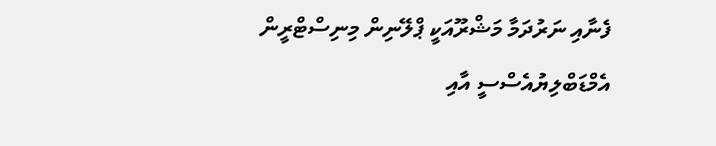ފެނާއި ނަރުދަމާ މަޝްރޫއަކީ ޕްލޭނިން މިނިސްޓްރީން އެމްޑަބްލިޔުއެސްސީ އާއި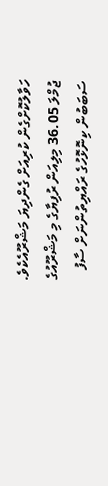ހަވާލުކޮށްގެން ކުރިއަށް ގެންދިޔަ މަޝްރޫއެކެވެ. ޖުމްލަ 36.05 މިލިއަން ރުފިޔާގެ މި މަޝްރޫއުގެ ސަބަބުން ކިނޮޅޮހުގެ ރައްޔިތުންނަށް ސާފު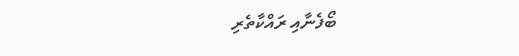ބޯފެނާއި ރައްކާތެރި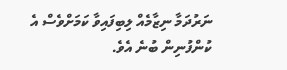ނަރުދަމާ ނިޒާމެއް ލިބިފައިވާ ކަމަށްވެސް އެ ކުންފުނިން ބުނެ އެވެ.